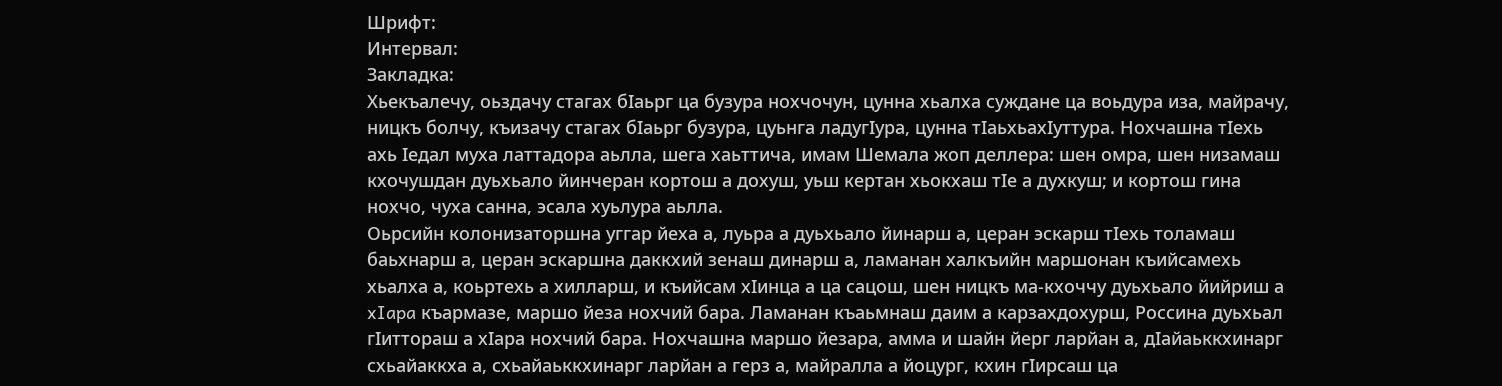Шрифт:
Интервал:
Закладка:
Хьекъалечу, оьздачу стагах бIаьрг ца бузура нохчочун, цунна хьалха суждане ца воьдура иза, майрачу, ницкъ болчу, къизачу стагах бIаьрг бузура, цуьнга ладугIура, цунна тIаьхьахIуттура. Нохчашна тIехь ахь Iедал муха латтадора аьлла, шега хаьттича, имам Шемала жоп деллера: шен омра, шен низамаш кхочушдан дуьхьало йинчеран кортош а дохуш, уьш кертан хьокхаш тIе а духкуш; и кортош гина нохчо, чуха санна, эсала хуьлура аьлла.
Оьрсийн колонизаторшна уггар йеха а, луьра а дуьхьало йинарш а, церан эскарш тIехь толамаш баьхнарш а, церан эскаршна даккхий зенаш динарш а, ламанан халкъийн маршонан къийсамехь хьалха а, коьртехь а хилларш, и къийсам хIинца а ца сацош, шен ницкъ ма-кхоччу дуьхьало йийриш а xIapa къармазе, маршо йеза нохчий бара. Ламанан къаьмнаш даим а карзахдохурш, Россина дуьхьал гIиттораш а хIара нохчий бара. Нохчашна маршо йезара, амма и шайн йерг ларйан а, дIайаьккхинарг схьайаккха а, схьайаьккхинарг ларйан а герз а, майралла а йоцург, кхин гIирсаш ца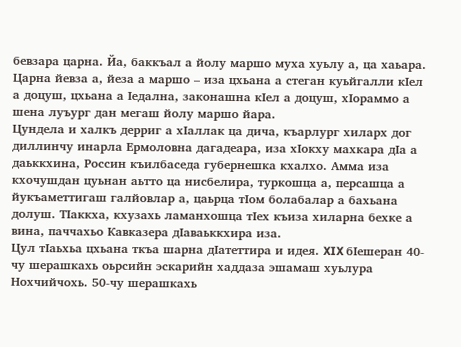бевзара царна. Йа, баккъал а йолу маршо муха хуьлу а, ца хаьара. Царна йевза а, йеза а маршо – иза цхьана а стеган куьйгалли кIел а доцуш, цхьана а Iедална, законашна кIел а доцуш, хIораммо а шена луъург дан мегаш йолу маршо йара.
Цундела и халкъ дерриг а хIаллак ца дича, къарлург хиларх дог диллинчу инарла Ермоловна дагадеара, иза хIокху махкара дIа а даьккхина, Россин къилбаседа губернешка кхалхо. Амма иза кхочушдан цуьнан аьтто ца нисбелира, туркошца а, персашца а йукъаметтигаш галйовлар а, цаьрца тIом болабалар а бахьана долуш. ТIаккха, кхузахь ламанхошца тIех къиза хиларна бехке а вина, паччахьо Кавказера дIаваьккхира иза.
Цул тIаьхьа цхьана ткъа шарна дIатеттира и идея. XIX бIешеран 40-чу шерашкахь оьрсийн эскарийн хаддаза эшамаш хуьлура Нохчийчохь. 50-чу шерашкахь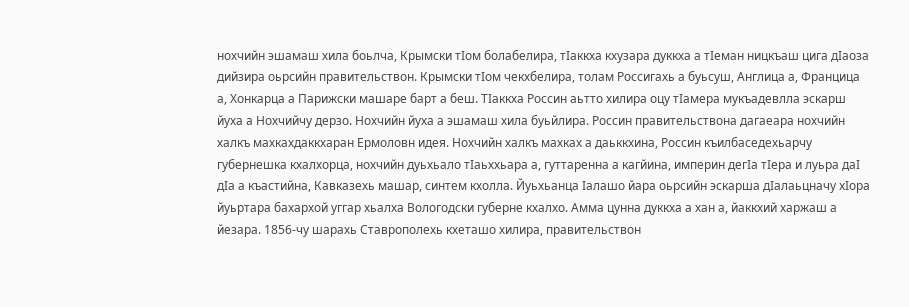нохчийн эшамаш хила боьлча, Крымски тIом болабелира, тIаккха кхузара дуккха а тIеман ницкъаш цига дIаоза дийзира оьрсийн правительствон. Крымски тIом чекхбелира, толам Россигахь а буьсуш, Англица а, Францица а, Хонкарца а Парижски машаре барт а беш. ТIаккха Россин аьтто хилира оцу тIамера мукъадевлла эскарш йуха а Нохчийчу дерзо. Нохчийн йуха а эшамаш хила буьйлира. Россин правительствона дагаеара нохчийн халкъ махкахдаккхаран Ермоловн идея. Нохчийн халкъ махках а даьккхина, Россин къилбаседехьарчу губернешка кхалхорца, нохчийн дуьхьало тIаьххьара а, гуттаренна а кагйина, империн дегIа тIера и луьра даI дIа а къастийна, Кавказехь машар, синтем кхолла. Йуьхьанца Iалашо йара оьрсийн эскарша дIалаьцначу xIоpa йуьртара бахархой уггар хьалха Вологодски губерне кхалхо. Амма цунна дуккха а хан а, йаккхий харжаш а йезара. 1856-чу шарахь Ставрополехь кхеташо хилира, правительствон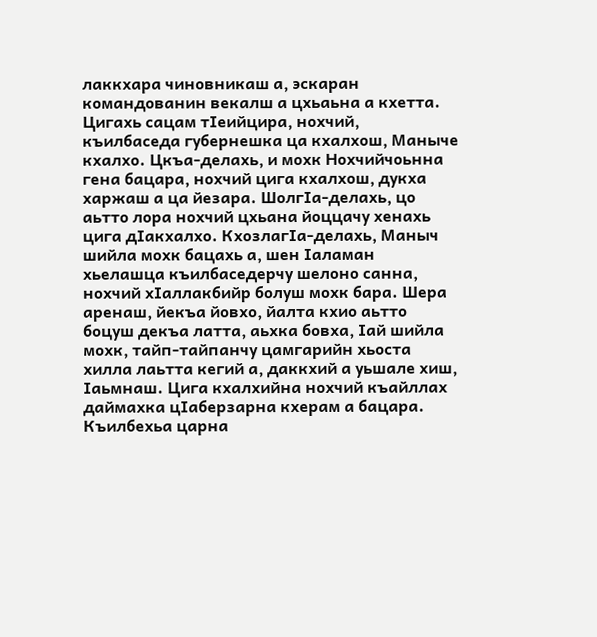лаккхара чиновникаш а, эскаран командованин векалш а цхьаьна а кхетта. Цигахь сацам тIеийцира, нохчий, къилбаседа губернешка ца кхалхош, Маныче кхалхо. Цкъа-делахь, и мохк Нохчийчоьнна гена бацара, нохчий цига кхалхош, дукха харжаш а ца йезара. ШолгIа-делахь, цо аьтто лора нохчий цхьана йоццачу хенахь цига дIакхалхо. КхозлагIа-делахь, Маныч шийла мохк бацахь а, шен Iаламан хьелашца къилбаседерчу шелоно санна, нохчий хIаллакбийр болуш мохк бара. Шера аренаш, йекъа йовхо, йалта кхио аьтто боцуш декъа латта, аьхка бовха, Iaй шийла мохк, тайп-тайпанчу цамгарийн хьоста хилла лаьтта кегий а, даккхий а уьшале хиш, Iаьмнаш. Цига кхалхийна нохчий къайллах даймахка цIаберзарна кхерам а бацара. Къилбехьа царна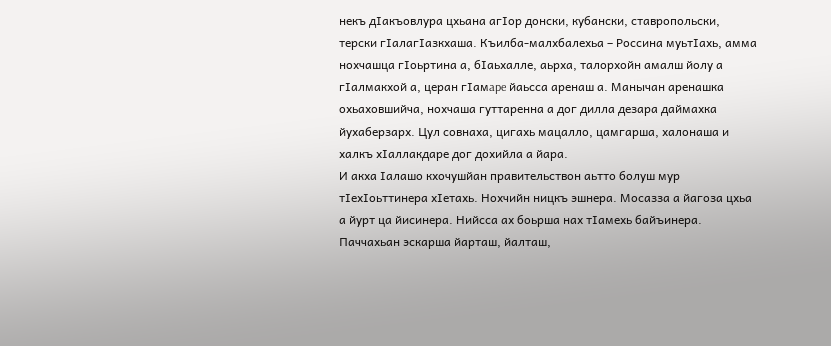некъ дIакъовлура цхьана агIор донски, кубански, ставропольски, терски гIалагIазкхаша. Къилба-малхбалехьа – Россина муьтIахь, амма нохчашца гIоьртина а, бIаьхалле, аьрха, талорхойн амалш йолу а гIалмакхой а, церан гIaмape йаьсса аренаш а. Манычан аренашка охьаховшийча, нохчаша гуттаренна а дог дилла дезара даймахка йухаберзарх. Цул совнаха, цигахь мацалло, цамгарша, халонаша и халкъ хIаллакдаре дог дохийла а йара.
И акха Iалашо кхочушйан правительствон аьтто болуш мур тIехIоьттинера хIетахь. Нохчийн ницкъ эшнера. Мосазза а йагоза цхьа а йурт ца йисинера. Нийсса ах боьрша нах тIамехь байъинера. Паччахьан эскарша йарташ, йалташ,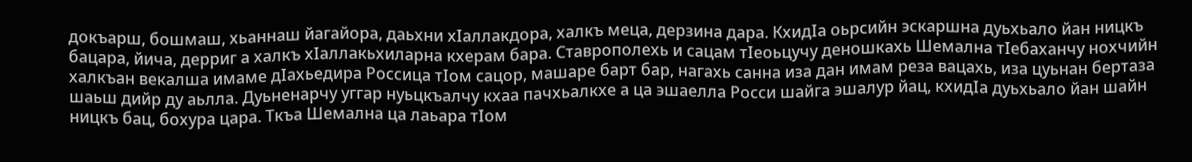докъарш, бошмаш, хьаннаш йагайора, даьхни хIаллакдора, халкъ меца, дерзина дара. КхидIа оьрсийн эскаршна дуьхьало йан ницкъ бацара, йича, дерриг а халкъ хIаллакьхиларна кхерам бара. Ставрополехь и сацам тIеоьцучу деношкахь Шемална тIебаханчу нохчийн халкъан векалша имаме дIахьедира Россица тIом сацор, машаре барт бар, нагахь санна иза дан имам реза вацахь, иза цуьнан бертаза шаьш дийр ду аьлла. Дуьненарчу yггар нуьцкъалчу кхаа пачхьалкхе а ца эшаелла Росси шайга эшалур йац, кхидIа дуьхьало йан шайн ницкъ бац, бохура цара. Ткъа Шемална ца лаьара тIом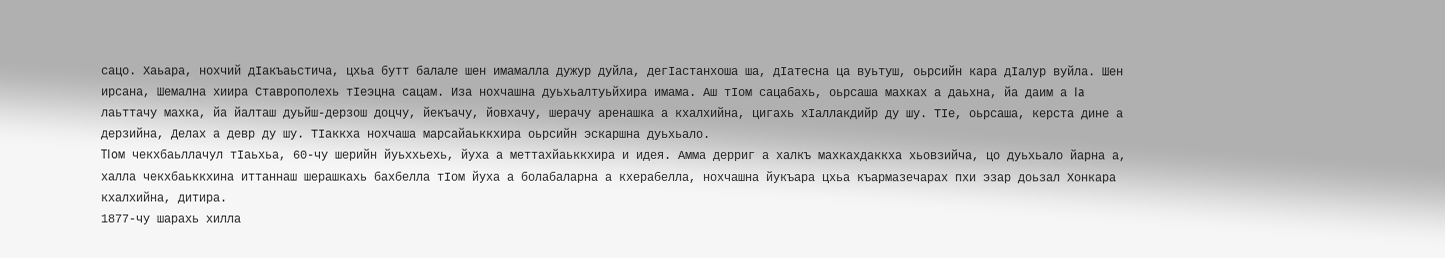сацо. Хаьара, нохчий дIакъаьстича, цхьа бутт балале шен имамалла дужур дуйла, дегIастанхоша ша, дIатесна ца вуьтуш, оьрсийн кара дIалур вуйла. Шен ирсана, Шемална хиира Ставрополехь тIеэцна сацам. Иза нохчашна дуьхьалтуьйхира имама. Аш тIом сацабахь, оьрсаша махках а даьхна, йа даим а Ia лаьттачу махка, йа йалташ дуьйш-дерзош доцчу, йекъачу, йовхачу, шерачу аренашка а кхалхийна, цигахь хIаллакдийр ду шу. TIе, оьрсаша, керста дине а дерзийна, Делах а девр ду шу. ТIаккха нохчаша марсайаьккхира оьрсийн эскаршна дуьхьало.
TIoм чекхбаьллачул тIаьхьа, 60-чу шерийн йуьххьехь, йуха а меттахйаьккхира и идея. Амма дерриг а халкъ махкахдаккха хьовзийча, цо дуьхьало йарна а, халла чекхбаьккхина иттаннаш шерашкахь бахбелла тIом йуха а болабаларна а кхерабелла, нохчашна йукъара цхьа къармазечарах пхи эзар доьзал Хонкара кхалхийна, дитира.
1877-чу шарахь хилла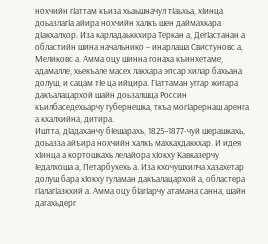нохчийн гIаттам къиза хьаьшначул тIаьхьа, хIинца доьазлагIа айира нохчийн халкъ шен даймахкара дIакхалхор. Иза карладаьккхира Теркан а, ДегIастанан а областийн шина начальнико – инарлаша Свистуновс а, Меликовс а. Амма оцу шинна гонаха къинхетаме, адамалле, хьекъале масех лакхара эпсар хилар бахьана долуш, и сацам тIе ца ийцира. ГIаттаман уггар жигара дакъалацархой шайн доьзалшца Россин къилбаседехьарчу губернешка, ткъа могIарернаш аренга а кхалхийна, дитира.
Иштта, дIадаханчу бIешарахь, 1825–1877-чуй шерашкахь, доьазза айъира нохчийн халкъ махкахдаккхар. И идея хIинца а кортошкахь лелайора хIокху Кавказерчу Iедалхоша а, Петарбухехь а. Иза кхочушхилча хазахетар долуш бара хIокху гуламан дакъалацархой а, областера гIалагIазкхий а. Амма оцу бIагIарчу атамана санна, шайн дагахьдерг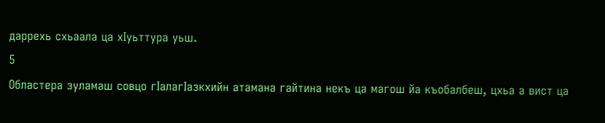даррехь схьаала ца хIуьттура уьш.
5
Областера зуламаш совцо гIалагIазкхийн атамана гайтина некъ ца магош йа къобалбеш, цхьа а вист ца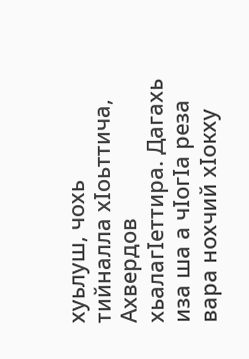хуьлуш, чохь тийналла хIоьттича, Ахвердов хьалагIеттира. Дагахь иза ша а чIогIа реза вара нохчий хIокху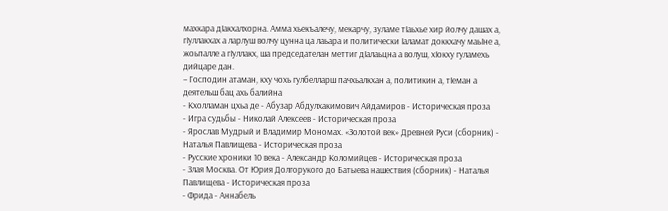махкара дIакхалхорна. Амма хьекъалечу, мекарчу, зуламе тIаьхье хир йолчу дашах а, гIуллакхах а ларлуш волчу цунна ца лаьара и политически Iаламат доккхачу маьIне а, жоьпалле а гIуллакх, ша председателан меттиг дIалаьцна а волуш, хIокху гуламехь дийцаре дан.
– Господин атаман, кху чохь гулбелларш пачхьалкхан а, политикин а, тIеман а деятельш бац ахь балийна
- Кхолламан цхьа де - Абузар Абдулхакимович Айдамиров - Историческая проза
- Игра судьбы - Николай Алексеев - Историческая проза
- Ярослав Мудрый и Владимир Мономах. «Золотой век» Древней Руси (сборник) - Наталья Павлищева - Историческая проза
- Русские хроники 10 века - Александр Коломийцев - Историческая проза
- Злая Москва. От Юрия Долгорукого до Батыева нашествия (сборник) - Наталья Павлищева - Историческая проза
- Фрида - Аннабель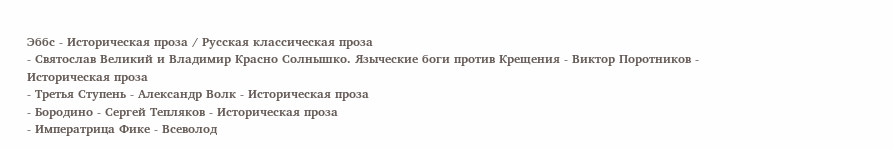Эббс - Историческая проза / Русская классическая проза
- Святослав Великий и Владимир Красно Солнышко. Языческие боги против Крещения - Виктор Поротников - Историческая проза
- Третья Ступень - Александр Волк - Историческая проза
- Бородино - Сергей Тепляков - Историческая проза
- Императрица Фике - Всеволод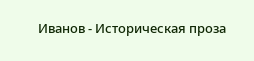Иванов - Историческая проза